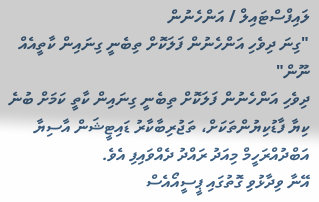ލައިފްސްޓައިލް / އަންހެނުން
"ގިނަ ދިވެހި އަންހެނުން ފަލަކޮށް ތިބެނީ ގިނައިން ކާތީއެއް ނޫން"
ދިވެހި އަންހެނުން ފަލަކޮށް ތިބެނީ ގިނައިން ކާތީ ކަމަށް ބުނެ ކިޔާ ފާޑުކިޔުންތަކަށް، ތަޖުރިބާކާރު ޑައިޓީޝަން އާސިޔާ އަބްދުއްރަހީމް މިއަދު ރައްދު ދެއްވައިފި އެވެ.
އޭނާ ވިދާޅުވި ގޮތުގައި ޕީސީއޯއެސް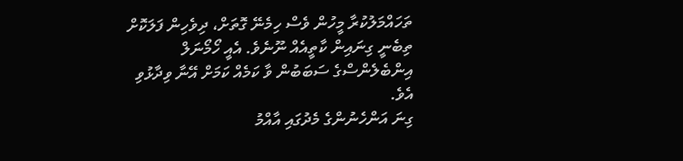ތަހައްމަލުކުރާ މީހުން ވެސް ހިމެނޭ ގޮތަށް، ދިވެހިން ފަލަކޮށް ތިބެނީ ގިނައިން ކާތީއެއް ނޫނެވެ. އެއީ ހޯމޯނަލް އިންބެލެންސްގެ ސަބަބުން ވާ ކަމެއް ކަމަށް އޭނާ ވިދާޅުވި އެވެ.
ގިނަ އަންހެނުންގެ މެދުގައި އާއްމު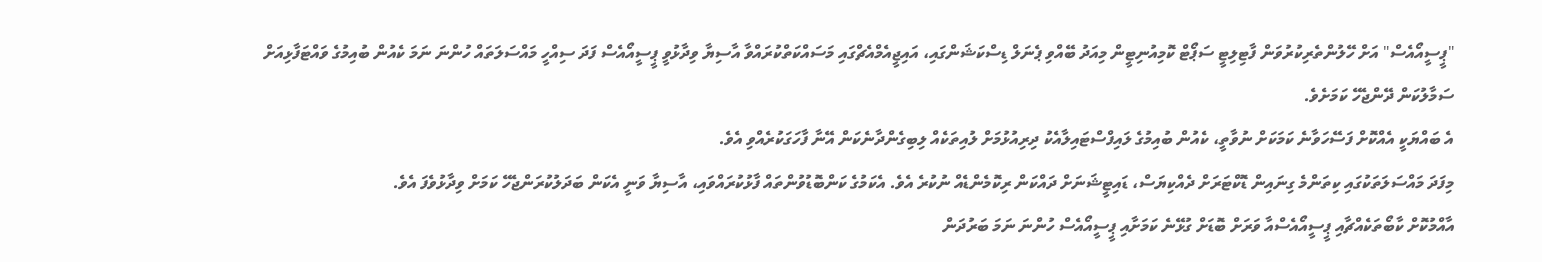"ޕީސީއޯއެސް" އަށް ހޭލުންތެރިކުރުވަން ފާޓިލިޓީ ސަޕޯޓް ކޮމިއުނިޓީން މިއަދު ބޭއްވި ޕެނަލް ޑިސްކަޝަންގައި، އައިޖީއެމްއެޗްގައި މަސައްކަތްކުރައްވާ އާސިޔާ ވިދާޅުވީ ޕީސީއޯއެސް ފަދަ ސިއްހީ މައްސަލަތައް ހުންނަ ނަމަ ކެއުން ބުއިމުގެ ވައްޓަފާޅިއަށް ސަމާލުކަން ދޭންޖެހޭ ކަމަށެވެ.
އެ ބައްޔަކީ އެއްކޮށް ފަސޭހަވާނެ ކަމަކަށް ނުވާތީ، ކެއުން ބުއިމުގެ ލައިފްސްޓައިލާއެކު ދިރިއުޅުމަށް ލުއިތަކެއް ލިބިގެންދާނެކަން އޭނާ ފާހަގަކުރެއްވި އެވެ.
މިފަދަ މައްސަލަތަކުގައި ކިތަންމެ ގިނައިން ޑޮކްޓަރަށް ދެއްކިޔަސް، ޑައިޓީޝަނަށް ދައްކަން ރިކޮމެންޑެއް ނުކުރެ އެވެ. އެކަމުގެ ކަންބޮޑުވުންތައް ފާޅުކުރައްވައި، އާސިޔާ ވަނީ އެކަން ބަދަލުކުރަންޖެހޭ ކަމަށް ވިދާޅުވެފަ އެވެ.
އާއްމުކޮށް ކާބޯތަކެއްޗާއި ޕީސީއޯއެސްއާ ވަރަށް ބޮޑަށް ގުޅޭނެ ކަމަށާއި ޕީސީއޯއެސް ހުންނަ ނަމަ ބަރުދަން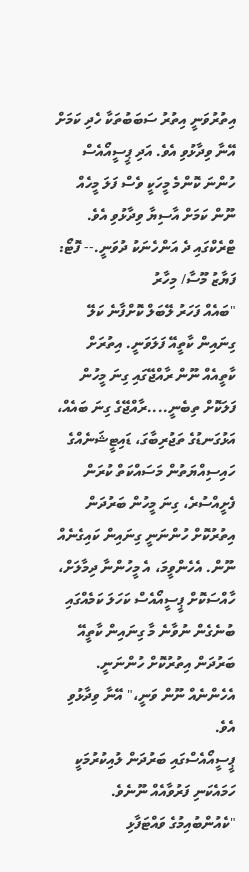އިތުރުވަނީ އިތުރު ސަބަބުތަކާ ހެދި ކަމަށް އޭނާ ވިދާޅުވި އެވެ. އަދި ޕީސީއޯއެސް ހުންނަ ކޮންމެ މީހަކީ ވެސް ފަލަ މީހެއް ނޫން ކަމަށް އާސިޔާ ވިދާޅުވި އެވެ.
ޓްރެކްގައި ދެ އަންހެނަކު ދުވަނީ.-- ފޮޓޯ: ފަޔާޒު މޫސާ/ މިހާރު
"ބައެއް ފަހަރު ލޭބަލް ކޮށްފާނެ ކަލޭ ގިނައިން ކާތީއޭ ފަލަވަނީ. އިތުރަށް ކާތީއެއް ނޫން ރާއްޖޭގައި ގިނަ މީހުން ފަލަކޮށް ތިބެނީ....ރާއްޖޭގެ ގިނަ ބައެއް، އަޅުގަނޑުގެ ތަޖުރިބާގަ، ޑައިޓީޝަނެއްގެ ހައިސިއްޔަތުން މަސައްކަތް ކުރަން ފެށީއްސުރެ، ގިނަ މީހުން ބަރުދަން އިތުރުކޮށް ހުންނަނީ ގިނައިން ކައިގެނެއް ނޫން. އެހެންވީމަ، އެ މީހުންނާ ދިމާލަށް، ހާއްސަކޮށް ޕީސީއޯއެސް ކަހަލަ ކަމެއްގައި ބުނެގެން ނުވާނެ މާ ގިނައިން ކާތީއޭ ބަރުދަން އިތުރުކޮށް ހުންނަނީ. އެހެންނެއް ނޫން ވަނީ،" އޭނާ ވިދާޅުވި އެވެ.
ޕީސީއޯއެސްގައި ބަރުދަން ލުއިކުރުމަކީ ހަމައެކަނި ފަރުވާއެއް ނޫނެވެ.
"ކެއުންބުއިމުގެ ވައްޓަފާޅި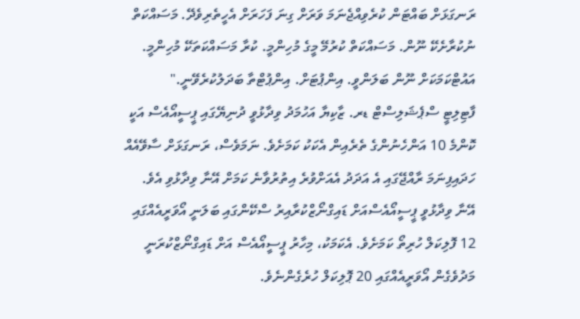ރަނގަޅަށް ބައްޓަން ކުރެވިއްޖެނަމަ ވަރަށް ގިނަ ފަހަރަށް އެހީތެރިވެދޭ. މަސައްކަތް ނުކުރާށެކޭ ނޫން. މަސައްކަތް ކުރުމޭ މީގެ މުހިންމީ. ކުރާ މަސައްކަތަކޭ މުހިންމީ. އައުޓްކަމަކަށް ނޫން ބަލަންވީ. އިންޕުޓަށް. އިންޕުޓްތާ ބަދަލުކުރެވޭނީ."
ފާޓިލިޓީ ސްޕެޝަލިސްޓް ޑރ. ޒާކިޔާ އަހުމަދު ވިދާޅުވީ ދުނިޔޭގައި ޕީސީއޯއެސް އަކީ ކޮންމެ 10 އަންހެނުންގެ ތެރެއިން އެކަކު ކަމަށެވެ. ނަމަވެސް، ރަނގަޅަށް ސާވޭއެއް ހަދައިފިނަމަ ރާއްޖޭގައި އެ އަދަދު އެއަށްވުރެ އިތުރުވާނެ ކަމަށް އޭނާ ވިދާޅުވި އެވެ.
އޭނާ ވިދާޅުވީ ޕީސީއޯއެސްއަށް ޑައިގްނޯޒްކުރާއިރު ސްކޭންގައި ބަލަނީ އޯވަރީއެއްގައި 12 ފޮލިކަލް ހުރިތޯ ކަމަށެވެ. އެކަމަކު، މިހާރު ޕީސީއޯއެސް އަށް ޑައިގްނޯޒްކުރަނީ މަދުވެގެން އޯވަރީއެއްގައި 20 ޕޮލިކަލް ހުރެގެންނެވެ.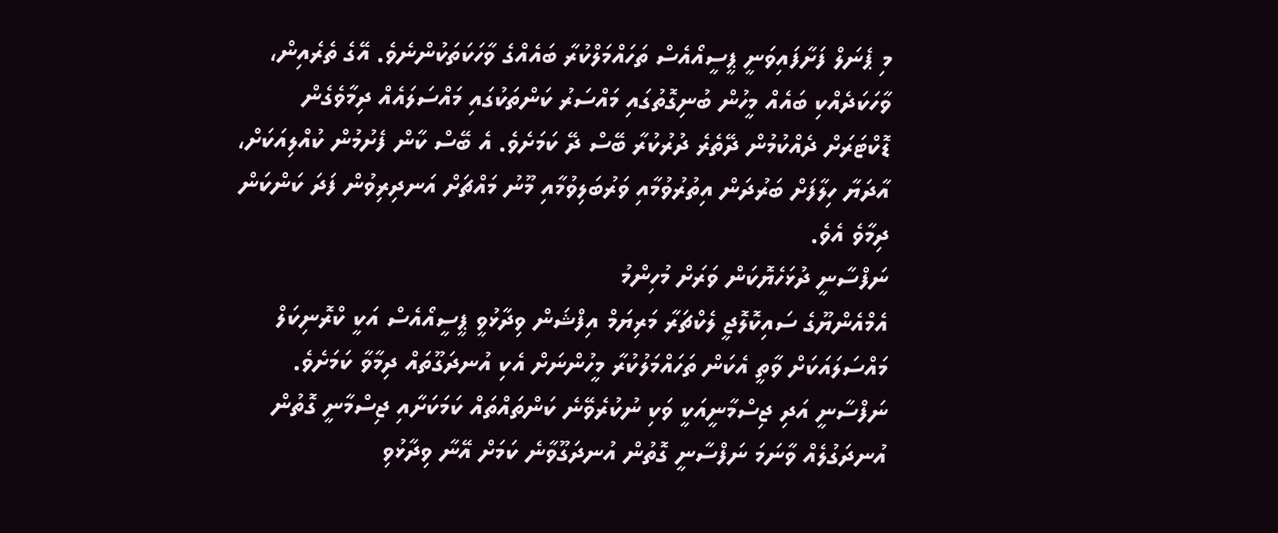މި ޕެނަލް ފަށާފައިވަނީ ޕީސީއޯއެސް ތަހައްމަލްކުރާ ބައެއްގެ ވާހަކަތަކުންނެވެ. އޭގެ ތެރެއިން، ވާހަކަދެއްކި ބައެއް މީހުން ބުނިގޮތުގައި މައްސަރު ކަންތަކުގައި މައްސަލައެއް ދިމާވެގެން ޑޮކްޓަރަށް ދެއްކުމުން ދޭތެރެ ދުރުކުރާ ބޭސް ދޭ ކަމަށެވެ. އެ ބޭސް ކާން ފެށުމުން ކުއްލިއަކަށް، އާދަޔާ ހިލާފަށް ބަރުދަން އިތުރުވުމާއި ވަރުބަލިވުމާއި މޫނު މައްޗަށް އަނދިރިވުން ފަދަ ކަންކަން ދިމާވެ އެވެ.
ނަފްސާނީ ދުޅަހެޔޮކަން ވަރަށް މުހިންމު
އެމްއެންޔޫގެ ސައިކޮލޮޖީ ލެކްޗަރާ މަރިޔަމް އިފްޝަން ވިދާޅުވީ ޕީސީއޯއެސް އަކީ ކްރޮނިކަލް މައްސަލައަކަށް ވާތީ އެކަން ތަހައްމަލުކުރާ މީހުންނަށް އެކި އުނދަގޫތައް ދިމާވާ ކަމަށެވެ. ނަފްސާނީ އަދި ޖިސްމާނީއަކީ ވަކި ނުކުރެވޭނެ ކަންތައްތައް ކަމަކަށާއި ޖިސްމާނީ ގޮތުން އުނދަގުލެއް ވާނަމަ ނަފްސާނީ ގޮތުން އުނދަގޫވާނެ ކަމަށް އޭނާ ވިދާޅުވި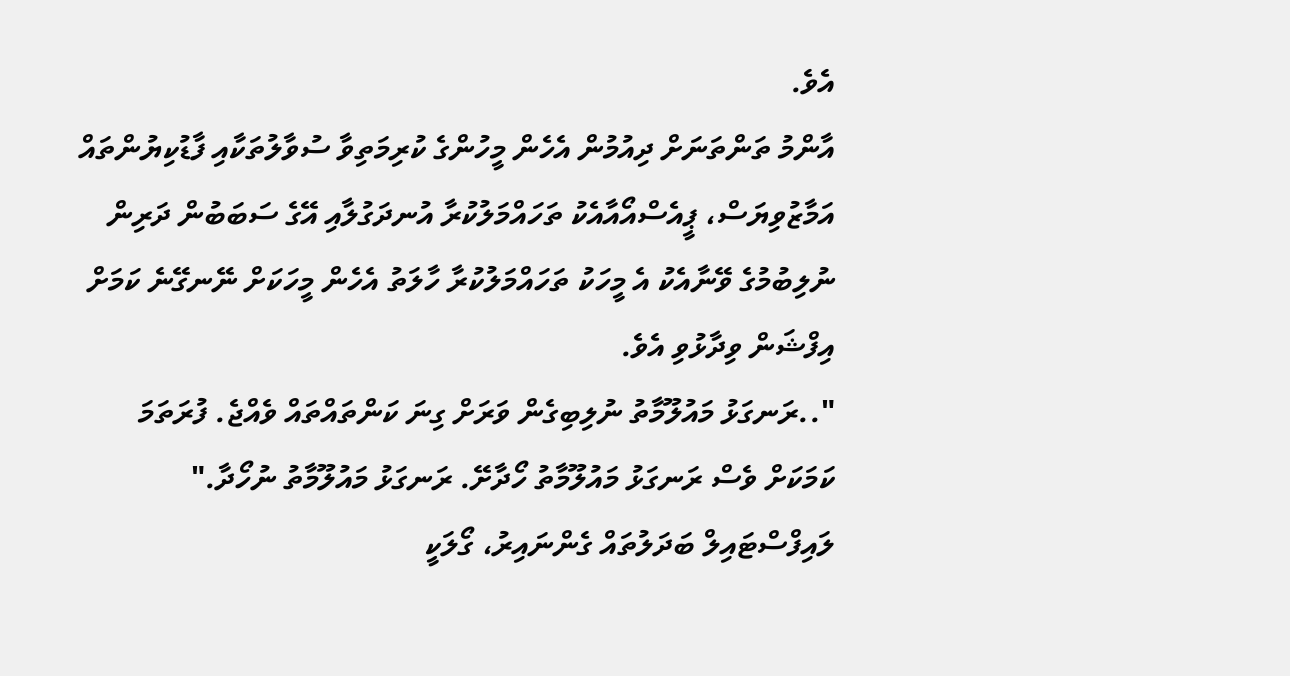އެވެ.
އާންމު ތަންތަނަށް ދިއުމުން އެހެން މީހުންގެ ކުރިމަތިވާ ސުވާލުތަކާއި ފާޑުކިޔުންތައް އަމާޒުވިޔަސް، ޕީއެސްއޯއާއެކު ތަހައްމަލުކުރާ އުނދަގުލާއި އޭގެ ސަބަބުން ދަރިން ނުލިބުމުގެ ވޭނާއެކު އެ މީހަކު ތަހައްމަލުކުރާ ހާލަތު އެހެން މީހަކަށް ނޭނގޭނެ ކަމަށް އިފްޝަން ވިދާޅުވި އެވެ.
"..ރަނގަޅު މައުލޫމާތު ނުލިބިގެން ވަރަށް ގިނަ ކަންތައްތައް ވެއްޖެ. ފުރަތަމަ ކަމަކަށް ވެސް ރަނގަޅު މައުލޫމާތު ހޯދާށޭ. ރަނގަޅު މައުލޫމާތު ނުހޯދާ."
ލައިފްސްޓައިލް ބަދަލުތައް ގެންނައިރު، ގޯލަކީ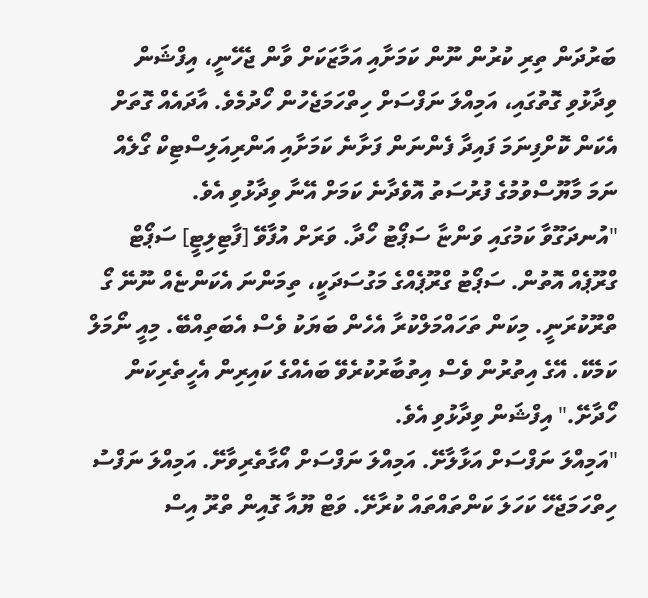ބަރުދަން ތިރި ކުރުން ނޫން ކަމަށާއި އަމާޒަކަށް ވާން ޖެހޭނީ، އިފްޝަން ވިދާޅުވި ގޮތުގައި، އަމިއްލަ ނަފްސަށް ހިތްހަމަޖެހުން ހޯދުމެވެ. އާދައެއް ގޮތަށް އެކަން ކޮށްފިނަމަ ފައިދާ ފެންނަން ފަށާނެ ކަމަށާއި އަންރިއަލިސްޓިކް ގޯލެއް ނަމަ މާޔޫސްވުމުގެ ފުރުސަތު އޮވެދާނެ ކަމަށް އޭނާ ވިދާޅުވި އެވެ.
"އުނދަގޫވާ ކަމުގައި ވަންޏާ ސަޕޯޓު ހޯދާ. ވަރަށް އުފާވޭ [ފާޓިލިޓީ] ސަޕޯޓް ގްރޫޕެއް އޮތުން. ސަޕޯޓު ގްރޫޕެއްގެ މަގުސަދަކީ، ތިމަންނަ އެކަންޏެއް ނޫނޭ ގޯ ތްރޫކުރަނީ. މިކަން ތަހައްމަލްކުރާ އެހެން ބަޔަކު ވެސް އެބަތިއްބޭ. މިއީ ނޯމަލް ކަމެކޭ. އޭގެ އިތުރުން ވެސް އިތުބާރުކުރެވޭ ބައެއްގެ ކައިރިން އެހީތެރިކަން ހޯދާށޭ." އިފްޝަން ވިދާޅުވި އެވެ.
"އަމިއްލަ ނަފްސަށް އަޅާލާށޭ. އަމިއްލަ ނަފްސަށް އޯގާތެރިވާށޭ. އަމިއްލަ ނަފްސު ހިތްހަމަޖެހޭ ކަހަލަ ކަންތައްތައް ކުރާށޭ. ވަޓް ޔޫއާ ގޮއިން ތްރޫ އިސް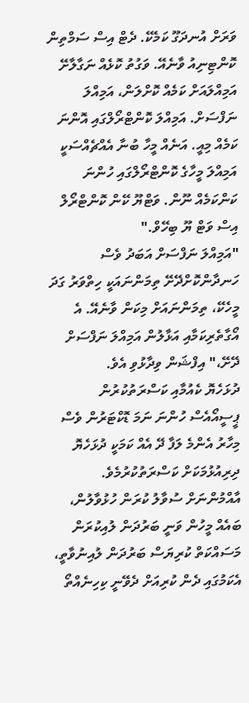ވަރަށް އުނދަގޫ ކަމެކޭ. ދެޓް އިސް ސަމްތިން ކޮންޓިނިއު ވާނެއޭ. ވަގުތު ކޮޅެއް ނަގާލާށޭ އަމިއްލައަށް ކަމެއް ކޮށްލަން، އަމިއްލަ ނަފްސަށް. އަމިއްލަ ކޮންޓްރޯލްގައި އޮންނަ ކަމެއް މިއީ. އަނެއް މީހާ ބުނާ އެއްޗެއްސަކީ އަމިއްލަ މީހާގެ ކޮންޓްރޯލްގައި ހުންނަ ކަންކަމެއް ނޫން. ވަޓްޔޫ ކޭން ކޮންޓްރޯލް އިސް ވަޓް ޔޫ ބިހޭވް."
"އަމިއްލަ ނަފްސަށް އަބަދު ވެސް ހަނދާންކޮށްދޭށޭ ތިމަންނައަކީ ހިތްވަރު ގަދަ މީހެކޭ، ތިމަންނައަށް މިކަން ވާނެއޭ. އެ އޯގާތެރިކަމާއި އަޅާލުން އަމިއްލަ ނަފްސަށް ދޭށޭ،" އިފްޝަން ވިދާޅުވި އެވެ.
ދުޅަހެޔޮ ކެއުމާއި ކަސްރަތުކުރުން
ޕީސީއޯއެސް ހުންނަ ނަމަ ޑޮކްޓަރުން ވެސް މިހާރު އެންމެ ލަފާ ދޭ އެއް ކަމަކީ ދުޅަހެޔޮ ދިރިއުޅުމަކަށް ކަސްރަތުކުރުމެވެ.
އާއްމުންނަށް ސުވާލު ކުރަން ހުޅުވާލުން، ބައެއް މީހުން ވަނީ ބަރުދަން ލުއިކުރަން މަސައްކަތް ކުރިޔަސް ބަރުދަން ލުއިނުވާތީ، އެކަމުގައި ދެން ކުރިއަށް ދެވޭނީ ކިހިނެއްތޯ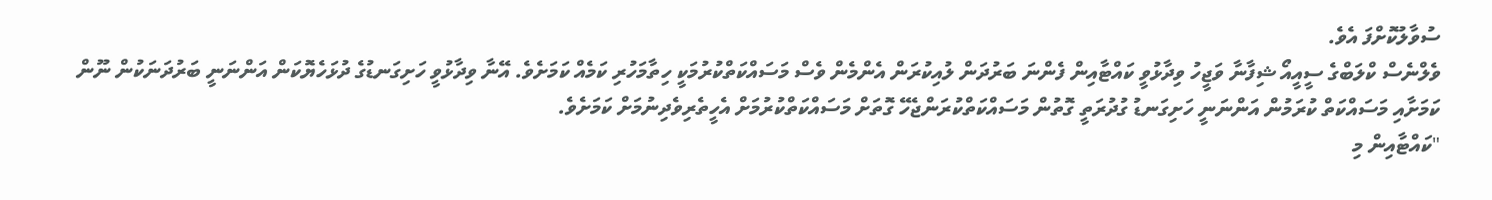ސުވާލުކޮށްފަ އެވެ.
ވެލްނެސް ކްލަބްގެ ސީއީއޯ ޝިފާނާ ވަޖީހު ވިދާޅުވީ ކައްޓާއިން ފެންނަ ބަރުދަން ލުއިކުރަން އެންމެން ވެސް މަސައްކަތްކުރުމަކީ ހިތާމަހުރި ކަމެއް ކަމަށެވެ. އޭނާ ވިދާޅުވީ ހަށިގަނޑުގެ ދުޅަހެޔޮކަން އަންނަނީ ބަރުދަނަކުން ނޫން ކަމަށާއި މަސައްކަތް ކުރަމުން އަންނަނީ ހަށިގަނޑު ގުދުރަތީ ގޮތުން މަސައްކަތްކުރަންޖެހޭ ގޮތަށް މަސައްކަތްކުރުމަށް އެހީތެރިވެދިނުމަށް ކަމަށެވެ.
"ކައްޓާއިން މި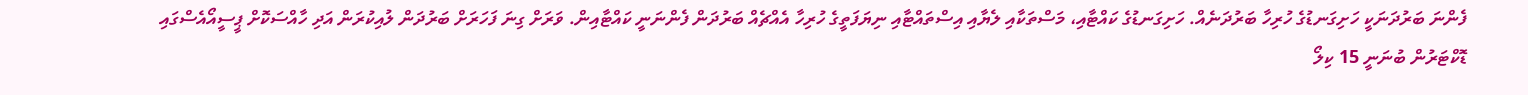ފެންނަ ބަރުދަނަކީ ހަށިގަނޑުގެ ހުރިހާ ބަރުދަނެއް. ހަށިގަނޑުގެ ކައްޓާއި، މަސްތަކާއި ލެޔާއި އިސްތައްޓާއި ނިޔަފަތީގެ ހުރިހާ އެއްޗެއް ބަރުދަން ފެންނަނީ ކައްޓާއިން. ވަރަށް ގިނަ ފަހަރަށް ބަރުދަން ލުއިކުރަން އަދި ހާއްސަކޮށް ޕީސީއޯއެސްގައި ޑޮކްޓަރުން ބުނަނީ 15 ކިލޯ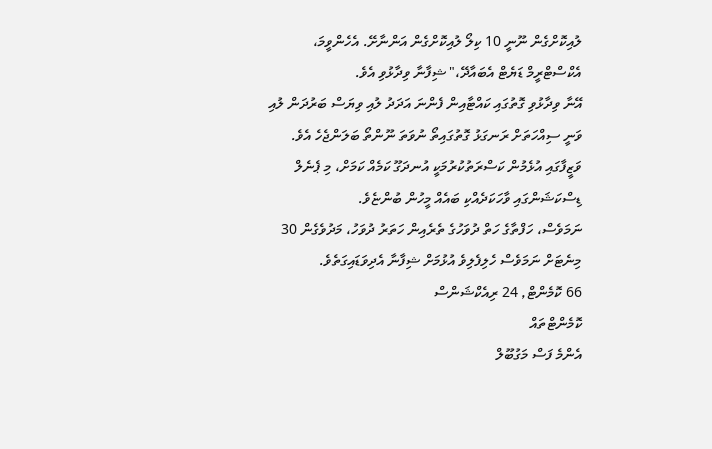ލުއިކޮށްގެން ނޫނީ 10 ކިލޯ ލުއިކޮށްގެން އަންނާށޭ. އެހެންވީމަ، އެކްސްޓްރީމް ޑަޔެޓް އެބައާދޭ،" ޝިފާނާ ވިދާޅުވި އެވެ.
އޭނާ ވިދާޅުވި ގޮތުގައި ކައްޓާއިން ފެންނަ އަދަދު ލުއި ވިޔަސް ބަރުދަން ލުއި ވަނީ ސިއްހަތަށް ރަނގަޅު ގޮތުގައިތޯ ނުވަތަ ނޫންތޯ ބަލަންޖެހެ އެވެ.
ވަޒީފާގައި އުޅެމުން ކަސްރަތުކުރުމަކީ އުނދަގޫ ކަމެއް ކަމަށް، މި ޕެނެލް ޑިސްކަޝަންގައި ވާހަކަދެއްކި ބައެއް މީހުން ބުންޏެވެ.
ނަމަވެސް، ހަފްތާގެ ހަތް ދުވަހުގެ ތެރެއިން ހަތަރު ދުވަހު، މަދުވެގެން 30 މިނެޓަށް ނަމަވެސް ހެލިފެލިވެ އުޅުމަށް ޝިފާނާ އެދިވަޑައިގަތެވެ.
66 ކޮމެންޓް, 24 ރިއެކްޝަންސް
ކޮމެންޓްތައް
އެންމެ ފަސް މަގުބޫލް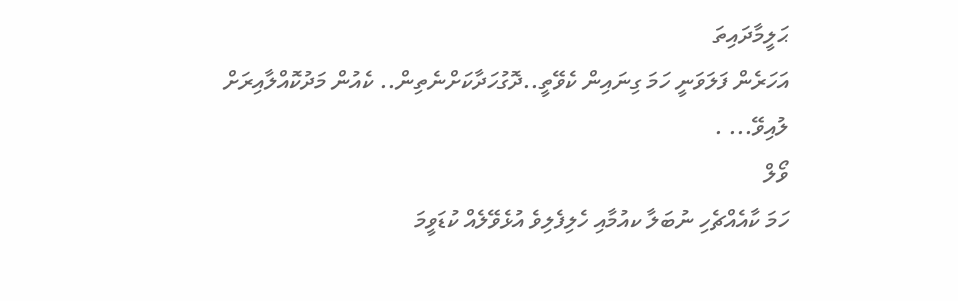ޙަލީމާދައިތަ
އަހަރެން ފަލަވަނީ ހަމަ ގިނައިން ކެވޭތީ..ދޮގުހަދާކަށްނެތިން.. ކެއުން މަދުކޮއްލާއިރަށް ލުއިވޭ... .
ވޯލް
ހަމަ ކާއެއްޗެހި ނުބަލާ ކއުމާއި ހެލިފެލިވެ އުޅެވޭލެއް ކުޑަވީމަ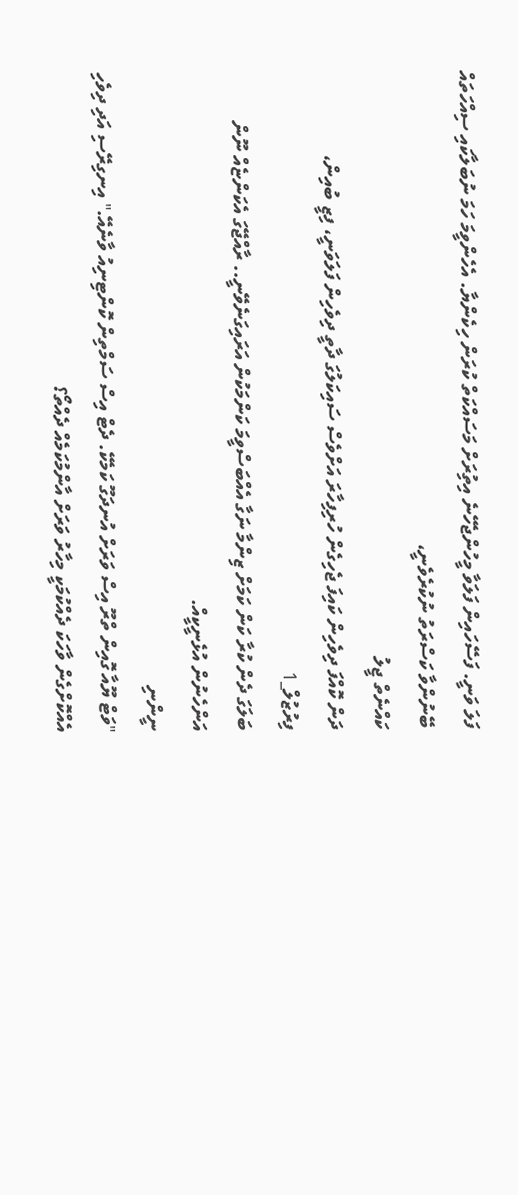ފަލަ ވަނީ. ފަސޭހައިން ފަލަވާ މީހުންޖެހޭނެ އިތުިރަށް މަސައްކަތް ކުރަން ހިކެންޔާ. އެހެންވީމަ ހަމަ ނުބަލާކައި ސިއްހަތައް ބޭނުންވާ ކަސްރަތު ނުކުރެވެނީ،
ކައްނެތް ޖީލު
ދަން ކޮއްފަ ދިވެހިން ކައިފަ ޖެހިގެން ހުރިފިހާރަ އަށްވެސް ސައިކަލުގަ ދާތީ ދިވެހިން ފަލަވަނީ، ފިޒީ ބުއިން،
ފިރުޒުލް_1
ބަލަގަ ދެން ކުރާ ކަން ކަމަށް ޒިންމާ ނަގާ އެއްބަސްވީމަ ކަންމަކުން އަރައިގަނެވޭނީ.. ރާއްޖޭގަ އެކަންޏެއް ނޫން އަންހެނުން އުޅެނީކީއް.
ނީންނި
"ވަޓް ޔޫއާ ގޮއިން ތްރޫ އިސް ވަރަށް އުނދަގޫ ކަމެކޭ. ދެޓް އިސް ސަމްތިން ކޮންޓިނިއު ވާނެއޭ." އިނގިރޭސި އަދި ދިވެހި އެއްކޮށްގެން ވާހަކަ ދެއްކުމަކީ މިހާރު ވަރަށް އާންމުކަމެއް ދެއްތޯ؟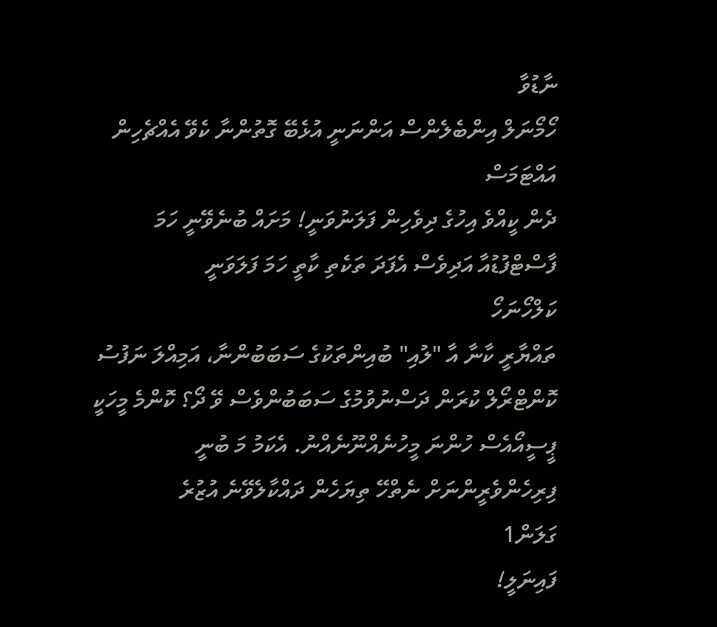ނާޑުވާ
ހޯމޯނަލް އިންބެލެންސް އަންނަނީ އުޅެބޭ ގޮތުންނާ ކެވޭ އެއްޗެހިން
އައްޓަމަސް
ދެން ކީއްވެ އިހުގެ ދިވެހިން ފަލަނުވަނީ! މަށައް ބުނެވޭނީ ހަމަ ފާސްޓްފުޑުއާ އަދިވެސް އެފަދަ ތަކެތި ކާތީ ހަމަ ފަލަވަނީ
ކަލްހޯނަހޯ
ތައްޔާރީ ކާނާ އާ "ލުއި" ބުއިންތަކުގެ ސަބަބުންނާ، އަމިއްލަ ނަފުސު ކޮންޓްރޯލް ކުރަން ދަސްނުވުމުގެ ސަބަބުންވެސް ވޭ ދޯ؟ ކޮންމެ މީހަކީ ޕީސީއޯއެސް ހުންނަ މީހުނެއްނޫނެއްނު. އެކަމު މަ ބުނީ ފިރިހެންވެރީންނަށް ނެތްހޭ ތިޔަހެން ދައްކާލެވޭނެ އުޒުރެ
ގަލަން1
ފައިނަލީ!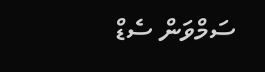ސަމްވަން ސެޑް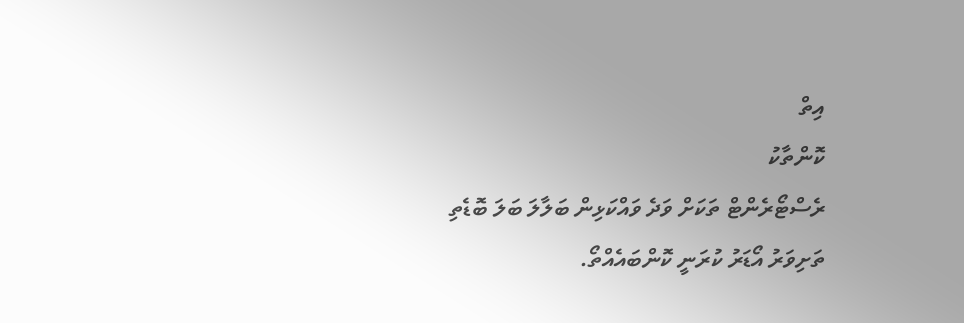އިތް
ކޮންތާކު
ރެސްޓޯރެންޓް ތަކަށް ވަދެ ވައްކަޅިން ބަލާލަ ބަލަ ބޮޑެތި ތަށިވަރު އޯޑަރު ކުރަނީ ކޮންބައެއްތޯ.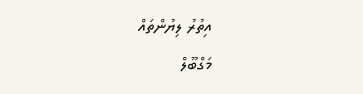އިތުރު ލިޔުންތައް
މަގްބޫލް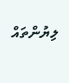ލިޔުންތައް